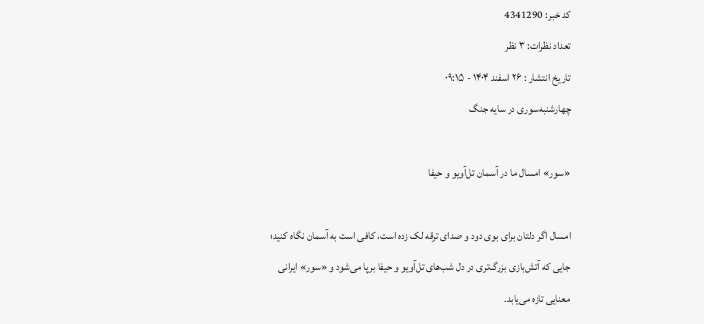کد خبر: 4341290
تعداد نظرات: ۳ نظر
تاریخ انتشار : ۲۶ اسفند ۱۴۰۴ - ۰۹:۱۵
چهارشنبه‌سوری در سایه جنگ

«سور» امسال ما در آسمان تل‌آویو و حیفا

امسال اگر دلتان برای بوی دود و صدای ترقه لک زده است، کافی است به آسمان نگاه کنید؛ جایی که آتش‌بازی بزرگ‌تری در دل شب‌های تل‌آویو و حیفا برپا می‌شود و «سور» ایرانی معنایی تازه می‌یابد.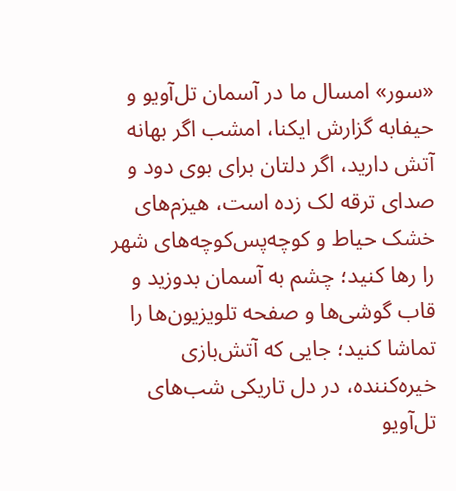«سور» امسال ما در آسمان تل‌آویو و حیفابه گزارش ایکنا، امشب اگر بهانه آتش دارید، اگر دلتان برای بوی دود و صدای ترقه لک زده است، هیزم‌های خشک حیاط و کوچه‌پس‌کوچه‌های شهر را رها کنید؛ چشم به آسمان بدوزید و قاب گوشی‌ها و صفحه تلویزیون‌ها را تماشا کنید؛ جایی که آتش‌بازی خیره‌کننده، در دل تاریکی شب‌های تل‌آویو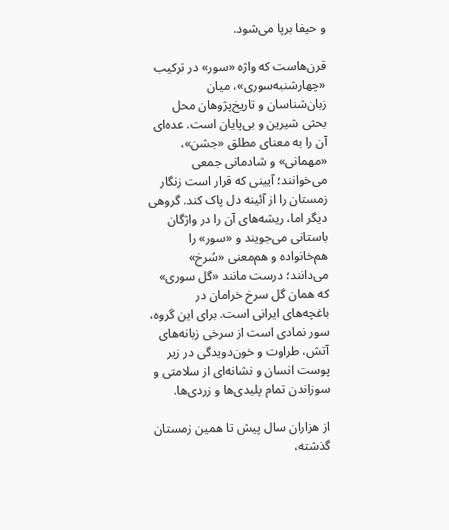و حیفا برپا می‌شود.

قرن‌هاست که واژه «سور» در ترکیب «چهارشنبه‌سوری»، میان زبان‌شناسان و تاریخ‌پژوهان محل بحثی شیرین و بی‌پایان است. عده‌ای آن را به معنای مطلق «جشن»، «مهمانی» و شادمانی جمعی می‌خوانند؛ آیینی که قرار است زنگار زمستان را از آئینه دل پاک کند. گروهی دیگر اما، ریشه‌های آن را در واژگان باستانی می‌جویند و «سور» را هم‌خانواده و هم‌معنی «سُرخ» می‌دانند؛ درست مانند «گل سوری» که همان گل سرخ خرامان در باغچه‌های ایرانی است. برای این گروه، سور نمادی است از سرخی زبانه‌های آتش، طراوت و خون‌دویدگی در زیر پوست انسان و نشانه‌ای از سلامتی و سوزاندن تمام پلیدی‌ها و زردی‌ها.

از هزاران سال پیش تا همین زمستان گذشته،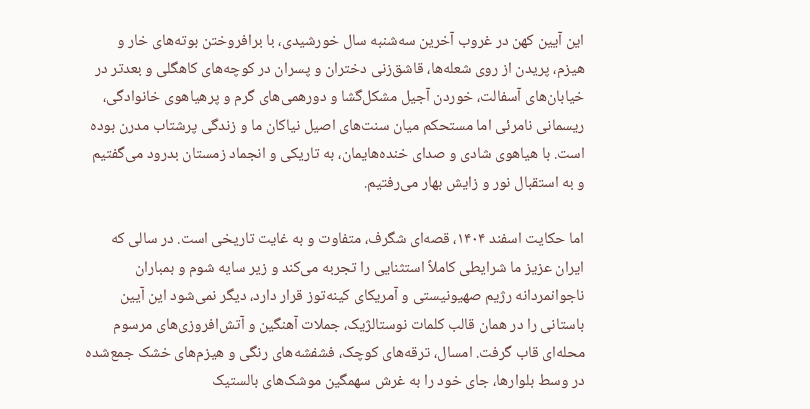این آیین کهن در غروب آخرین سه‌شنبه سال خورشیدی، با برافروختن بوته‌های خار و هیزم، پریدن از روی شعله‌ها، قاشق‌زنی دختران و پسران در کوچه‌های کاهگلی و بعدتر در خیابان‌های آسفالت، خوردن آجیل مشکل‌گشا و دورهمی‌های گرم و پرهیاهوی خانوادگی، ریسمانی نامرئی اما مستحکم میان سنت‌های اصیل نیاکان ما و زندگی پرشتاب مدرن بوده است. با هیاهوی شادی و صدای خنده‌هایمان، به تاریکی و انجماد زمستان بدرود می‌گفتیم و به استقبال نور و زایش بهار می‌رفتیم.

اما حکایت اسفند ۱۴۰۴، قصه‌ای شگرف، متفاوت و به غایت تاریخی است. در سالی که ایران عزیز ما شرایطی کاملاً استثنایی را تجربه می‌کند و زیر سایه شوم و بمباران ناجوانمردانه رژیم صهیونیستی و آمریکای کینه‌توز قرار دارد، دیگر نمی‌شود این آیین باستانی را در همان قالب کلمات نوستالژیک، جملات آهنگین و آتش‌افروزی‌های مرسوم محله‌ای قاب گرفت. امسال، ترقه‌های کوچک، فشفشه‌های رنگی و هیزم‌های خشک جمع‌شده در وسط بلوارها، جای خود را به غرش سهمگین موشک‌های بالستیک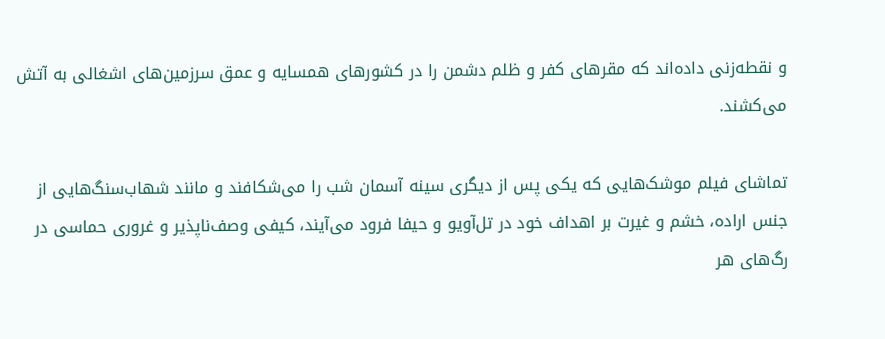و نقطه‌زنی داده‌اند که مقرهای کفر و ظلم دشمن را در کشورهای همسایه و عمق سرزمین‌های اشغالی به آتش می‌کشند.

تماشای فیلم موشک‌هایی که یکی پس از دیگری سینه آسمان شب را می‌شکافند و مانند شهاب‌سنگ‌هایی از جنس اراده، خشم و غیرت بر اهداف خود در تل‌آویو و حیفا فرود می‌آیند، کیفی وصف‌ناپذیر و غروری حماسی در رگ‌های هر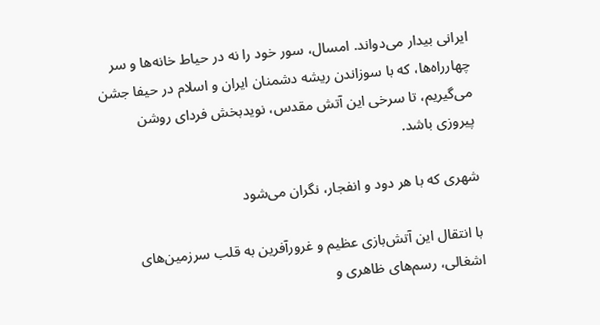ایرانی بیدار می‌دواند. امسال، سور خود را نه در حیاط خانه‌ها و سر چهارراه‌ها، که با سوزاندن ریشه دشمنان ایران و اسلام در حیفا جشن می‌گیریم، تا سرخی این آتش مقدس، نویدبخش فردای روشن پیروزی باشد.

شهری که با هر دود و انفجار، نگران می‌شود

با انتقال این آتش‌بازی عظیم و غرورآفرین به قلب سرزمین‌های اشغالی، رسم‌های ظاهری و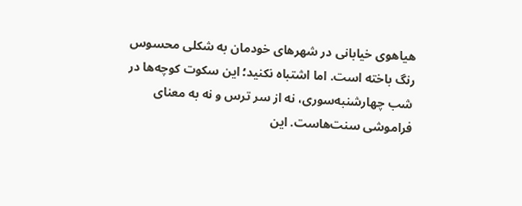هیاهوی خیابانی در شهرهای خودمان به شکلی محسوس رنگ باخته است. اما اشتباه نکنید؛ این سکوت کوچه‌ها در شب چهارشنبه‌سوری، نه از سر ترس و نه به معنای فراموشی سنت‌هاست. این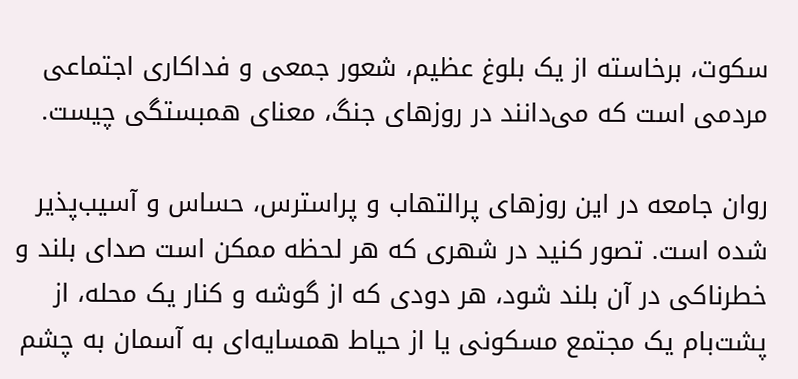سکوت، برخاسته از یک بلوغ عظیم، شعور جمعی و فداکاری اجتماعی مردمی است که می‌دانند در روزهای جنگ، معنای همبستگی چیست.

روان جامعه در این روزهای پرالتهاب و پراسترس، حساس و آسیب‌پذیر شده است. تصور کنید در شهری که هر لحظه ممکن است صدای بلند و خطرناکی در آن بلند شود، هر دودی که از گوشه و کنار یک محله، از پشت‌بام یک مجتمع مسکونی یا از حیاط همسایه‌ای به آسمان به چشم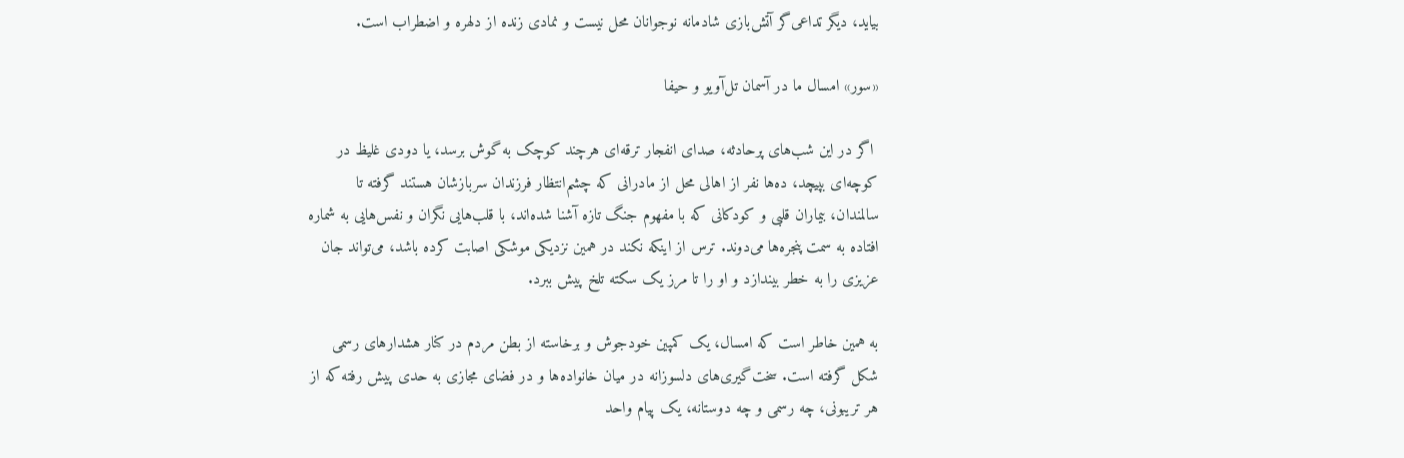بیاید، دیگر تداعی‌گر آتش‌بازی شادمانه نوجوانان محل نیست و نمادی زنده از دلهره و اضطراب است.

«سور» امسال ما در آسمان تل‌آویو و حیفا

 اگر در این شب‌های پرحادثه، صدای انفجار ترقه‌ای هرچند کوچک به گوش برسد، یا دودی غلیظ در کوچه‌ای بپیچد، ده‌ها نفر از اهالی محل از مادرانی که چشم‌انتظار فرزندان سربازشان هستند گرفته تا سالمندان، بیماران قلبی و کودکانی که با مفهوم جنگ تازه آشنا شده‌اند، با قلب‌هایی نگران و نفس‌هایی به شماره افتاده به سمت پنجره‌ها می‌دوند. ترس از اینکه نکند در همین نزدیکی موشکی اصابت کرده باشد، می‌تواند جان عزیزی را به خطر بیندازد و او را تا مرز یک سکته تلخ پیش ببرد.

به همین خاطر است که امسال، یک کمپین خودجوش و برخاسته از بطن مردم در کنار هشدارهای رسمی شکل گرفته است. سخت‌گیری‌های دلسوزانه در میان خانواده‌ها و در فضای مجازی به حدی پیش رفته که از هر تریبونی، چه رسمی و چه دوستانه، یک پیام واحد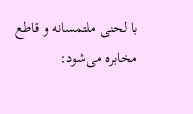با لحنی ملتمسانه و قاطع مخابره می‌شود: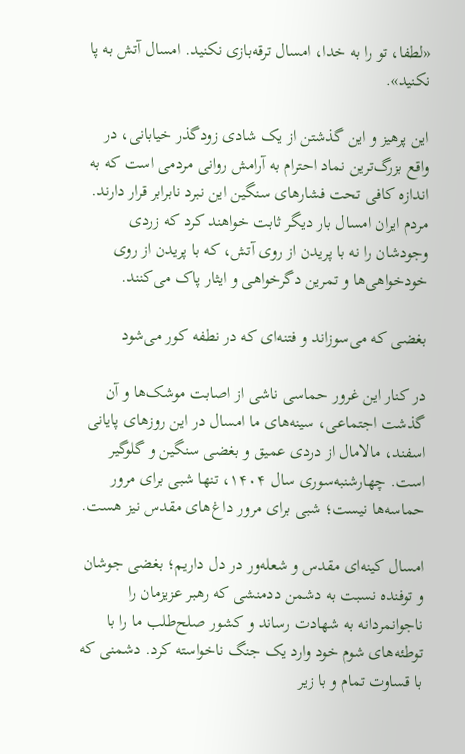«لطفا، تو را به خدا، امسال ترقه‌بازی نکنید. امسال آتش به پا نکنید».

این پرهیز و این گذشتن از یک شادی زودگذر خیابانی، در واقع بزرگ‌ترین نماد احترام به آرامش روانی مردمی است که به اندازه کافی تحت فشارهای سنگین این نبرد نابرابر قرار دارند. مردم ایران امسال بار دیگر ثابت خواهند کرد که زردی وجودشان را نه با پریدن از روی آتش، که با پریدن از روی خودخواهی‌ها و تمرین دگرخواهی و ایثار پاک می‌کنند.

بغضی که می‌سوزاند و فتنه‌ای که در نطفه کور می‌شود

در کنار این غرور حماسی ناشی از اصابت موشک‌ها و آن گذشت اجتماعی، سینه‌های ما امسال در این روزهای پایانی اسفند، مالامال از دردی عمیق و بغضی سنگین و گلوگیر است. چهارشنبه‌سوری سال ۱۴۰۴، تنها شبی برای مرور حماسه‌ها نیست؛ شبی برای مرور داغ‌های مقدس نیز هست.

امسال کینه‌ای مقدس و شعله‌ور در دل داریم؛ بغضی جوشان و توفنده نسبت به دشمن ددمنشی که رهبر عزیزمان را ناجوانمردانه به شهادت رساند و کشور صلح‌طلب ما را با توطئه‌های شوم خود وارد یک جنگ ناخواسته کرد. دشمنی که با قساوت تمام و با زیر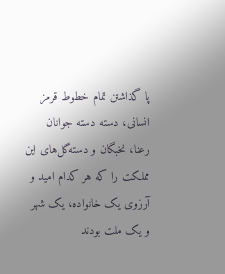پا گذاشتن تمام خطوط قرمز انسانی، دسته دسته جوانان رعنا، نخبگان و دسته‌گل‌های این مملکت را که هر کدام امید و آرزوی یک خانواده، یک شهر و یک ملت بودند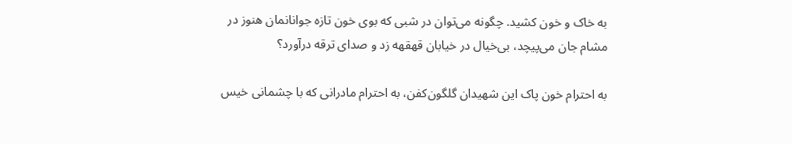به خاک و خون کشید. چگونه می‌توان در شبی که بوی خون تازه جوانانمان هنوز در مشام جان می‌پیچد، بی‌خیال در خیابان قهقهه زد و صدای ترقه درآورد؟

به احترام خون پاک این شهیدان گلگون‌کفن، به احترام مادرانی که با چشمانی خیس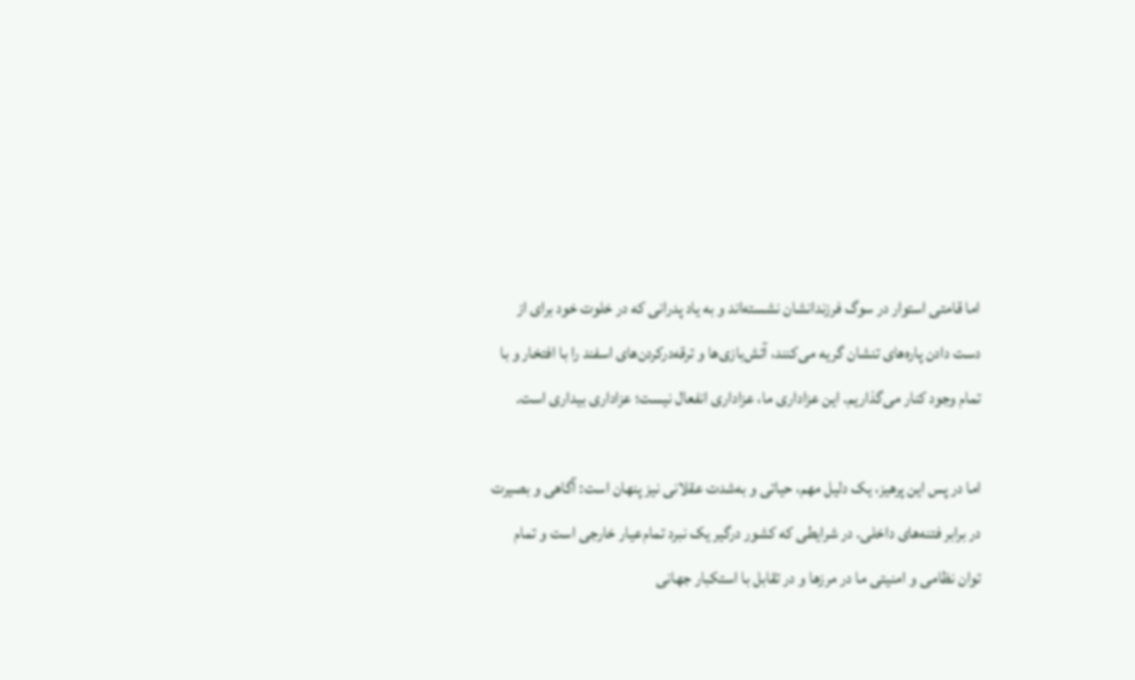اما قامتی استوار در سوگ فرزندانشان نشسته‌اند و به یاد پدرانی که در خلوت خود برای از دست دادن پاره‌های تنشان گریه می‌کنند، آتش‌بازی‌ها و ترقه‌درکردن‌های اسفند را با افتخار و با تمام وجود کنار می‌گذاریم. این عزاداری ما، عزاداری انفعال نیست؛ عزاداری بیداری است.

اما در پس این پرهیز، یک دلیل مهم، حیاتی و به‌شدت عقلانی نیز پنهان است: آگاهی و بصیرت در برابر فتنه‌های داخلی. در شرایطی که کشور درگیر یک نبرد تمام‌عیار خارجی است و تمام توان نظامی و امنیتی ما در مرزها و در تقابل با استکبار جهانی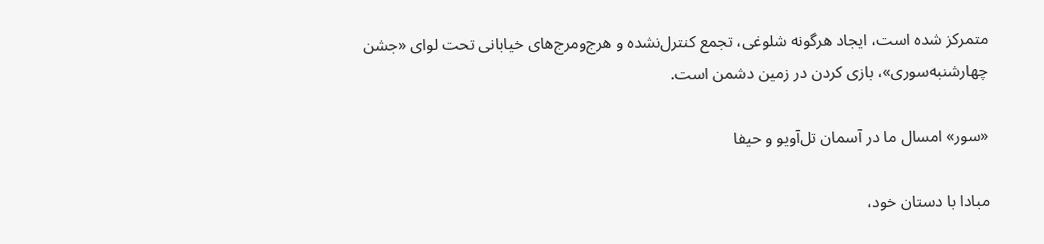متمرکز شده است، ایجاد هرگونه شلوغی، تجمع کنترل‌نشده و هرج‌ومرج‌های خیابانی تحت لوای «جشن چهارشنبه‌سوری»، بازی کردن در زمین دشمن است.

«سور» امسال ما در آسمان تل‌آویو و حیفا

مبادا با دستان خود،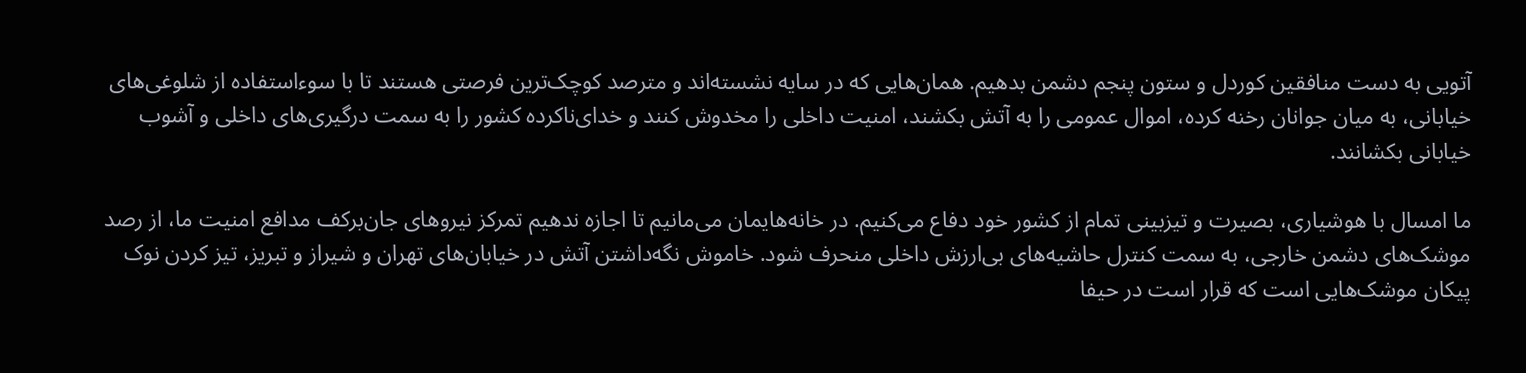آتویی به دست منافقین کوردل و ستون پنجم دشمن بدهیم. همان‌هایی که در سایه نشسته‌اند و مترصد کوچک‌ترین فرصتی هستند تا با سوءاستفاده از شلوغی‌های خیابانی، به میان جوانان رخنه کرده، اموال عمومی را به آتش بکشند، امنیت داخلی را مخدوش کنند و خدای‌ناکرده کشور را به سمت درگیری‌های داخلی و آشوب خیابانی بکشانند.

ما امسال با هوشیاری، بصیرت و تیزبینی تمام از کشور خود دفاع می‌کنیم. در خانه‌هایمان می‌مانیم تا اجازه ندهیم تمرکز نیروهای جان‌برکف مدافع امنیت ما، از رصد موشک‌های دشمن خارجی، به سمت کنترل حاشیه‌های بی‌ارزش داخلی منحرف شود. خاموش نگه‌داشتن آتش در خیابان‌های تهران و شیراز و تبریز، تیز کردن نوک پیکان موشک‌هایی است که قرار است در حیفا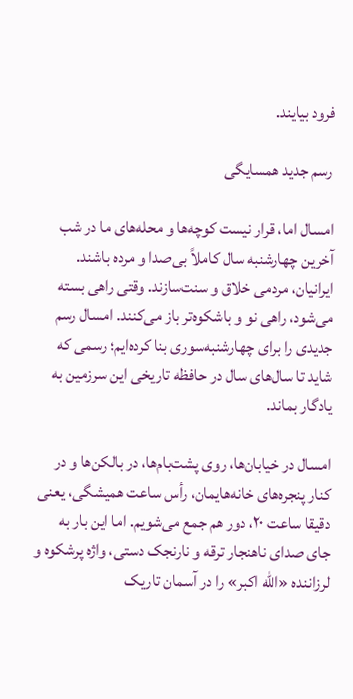فرود بیایند.

 رسم جدید همسایگی

امسال اما، قرار نیست کوچه‌ها و محله‌های ما در شب آخرین چهارشنبه سال کاملاً بی‌صدا و مرده باشند. ایرانیان، مردمی خلاق و سنت‌سازند. وقتی راهی بسته می‌شود، راهی نو و باشکوه‌تر باز می‌کنند. امسال رسم جدیدی را برای چهارشنبه‌سوری بنا کرده‌ایم؛ رسمی که شاید تا سال‌های سال در حافظه تاریخی این سرزمین به یادگار بماند.

امسال در خیابان‌ها، روی پشت‌بام‌ها، در بالکن‌ها و در کنار پنجره‌های خانه‌هایمان، رأس ساعت همیشگی، یعنی دقیقا ساعت ۲۰، دور هم جمع می‌شویم. اما این بار به جای صدای ناهنجار ترقه و نارنجک دستی، واژه پرشکوه و لرزاننده «الله اکبر» را در آسمان تاریک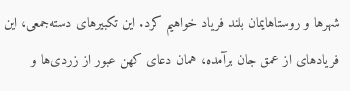شهرها و روستاهایمان بلند فریاد خواهیم کرد. این تکبیرهای دسته‌جمعی، این فریادهای از عمق جان برآمده، همان دعای کهن عبور از زردی‌ها و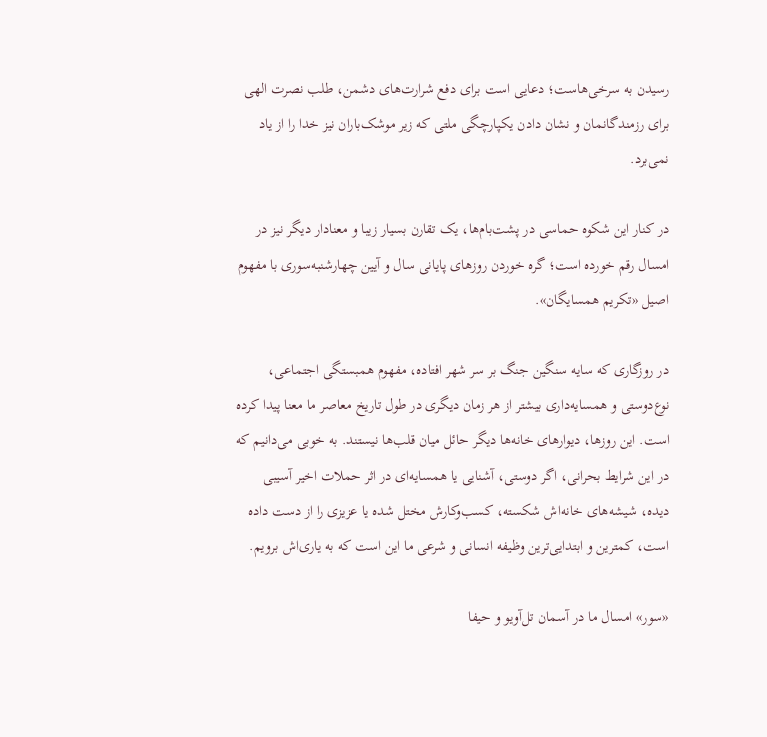رسیدن به سرخی‌هاست؛ دعایی است برای دفع شرارت‌های دشمن، طلب نصرت الهی برای رزمندگانمان و نشان دادن یکپارچگی ملتی که زیر موشک‌باران نیز خدا را از یاد نمی‌برد.

در کنار این شکوه حماسی در پشت‌بام‌ها، یک تقارن بسیار زیبا و معنادار دیگر نیز در امسال رقم خورده است؛ گره خوردن روزهای پایانی سال و آیین چهارشنبه‌سوری با مفهوم اصیل «تکریم همسایگان».

در روزگاری که سایه سنگین جنگ بر سر شهر افتاده، مفهوم همبستگی اجتماعی، نوع‌دوستی و همسایه‌داری بیشتر از هر زمان دیگری در طول تاریخ معاصر ما معنا پیدا کرده است. این روزها، دیوارهای خانه‌ها دیگر حائل میان قلب‌ها نیستند. به خوبی می‌دانیم که در این شرایط بحرانی، اگر دوستی، آشنایی یا همسایه‌ای در اثر حملات اخیر آسیبی دیده، شیشه‌های خانه‌اش شکسته، کسب‌وکارش مختل شده یا عزیزی را از دست داده است، کمترین و ابتدایی‌ترین وظیفه انسانی و شرعی ما این است که به یاری‌اش برویم.

«سور» امسال ما در آسمان تل‌آویو و حیفا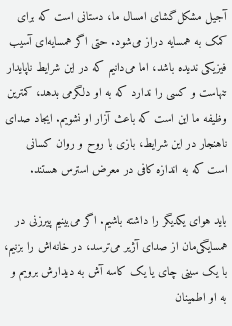آجیل مشکل‌گشای امسال ما، دستانی است که برای کمک به همسایه دراز می‌شود. حتی اگر همسایه‌ای آسیب فیزیکی ندیده باشد، اما می‌دانیم که در این شرایط ناپایدار تنهاست و کسی را ندارد که به او دلگرمی بدهد، کمترین وظیفه ما این است که باعث آزار او نشویم. ایجاد صدای ناهنجار در این شرایط، بازی با روح و روان کسانی است که به اندازه کافی در معرض استرس هستند.

باید هوای یکدیگر را داشته باشیم. اگر می‌بینیم پیرزنی در همسایگی‌مان از صدای آژیر می‌ترسد، در خانه‌اش را بزنیم، با یک سینی چای یا یک کاسه آش به دیدارش برویم و به او اطمینان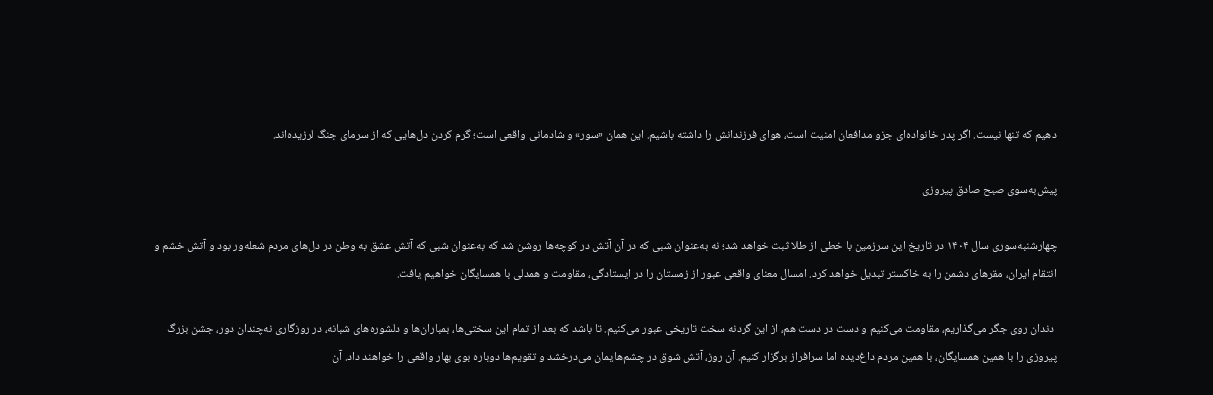دهیم که تنها نیست. اگر پدر خانواده‌ای جزو مدافعان امنیت است، هوای فرزندانش را داشته باشیم. این همان «سور» و شادمانی واقعی است؛ گرم کردن دل‌هایی که از سرمای جنگ لرزیده‌اند.

پیش‌به‌سوی صبح صادق پیروزی

چهارشنبه‌سوری سال ۱۴۰۴ در تاریخ این سرزمین با خطی از طلا ثبت خواهد شد؛ نه به‌عنوان شبی که در آن آتش در کوچه‌ها روشن شد که به‌عنوان شبی که آتش عشق به وطن در دل‌های مردم شعله‌ور بود و آتش خشم و انتقام ایران، مقرهای دشمن را به خاکستر تبدیل خواهد کرد. امسال معنای واقعی عبور از زمستان را در ایستادگی، مقاومت و همدلی با همسایگان خواهیم یافت.

 دندان روی جگر می‌گذاریم، مقاومت می‌کنیم و دست در دست هم، از این گردنه سخت تاریخی عبور می‌کنیم. تا باشد که بعد از تمام این سختی‌ها، بمباران‌ها و دلشوره‌های شبانه، در روزگاری نه‌چندان دور، جشن بزرگ پیروزی را با همین همسایگان، با همین مردم داغ‌دیده اما سرافراز برگزار کنیم. آن روز، آتش شوق در چشم‌هایمان می‌درخشد و تقویم‌ها دوباره بوی بهار واقعی را خواهند داد. آن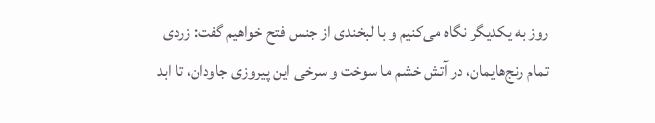روز به یکدیگر نگاه می‌کنیم و با لبخندی از جنس فتح خواهیم گفت: زردی تمام رنج‌هایمان، در آتش خشم ما سوخت و سرخی این پیروزی جاودان، تا ابد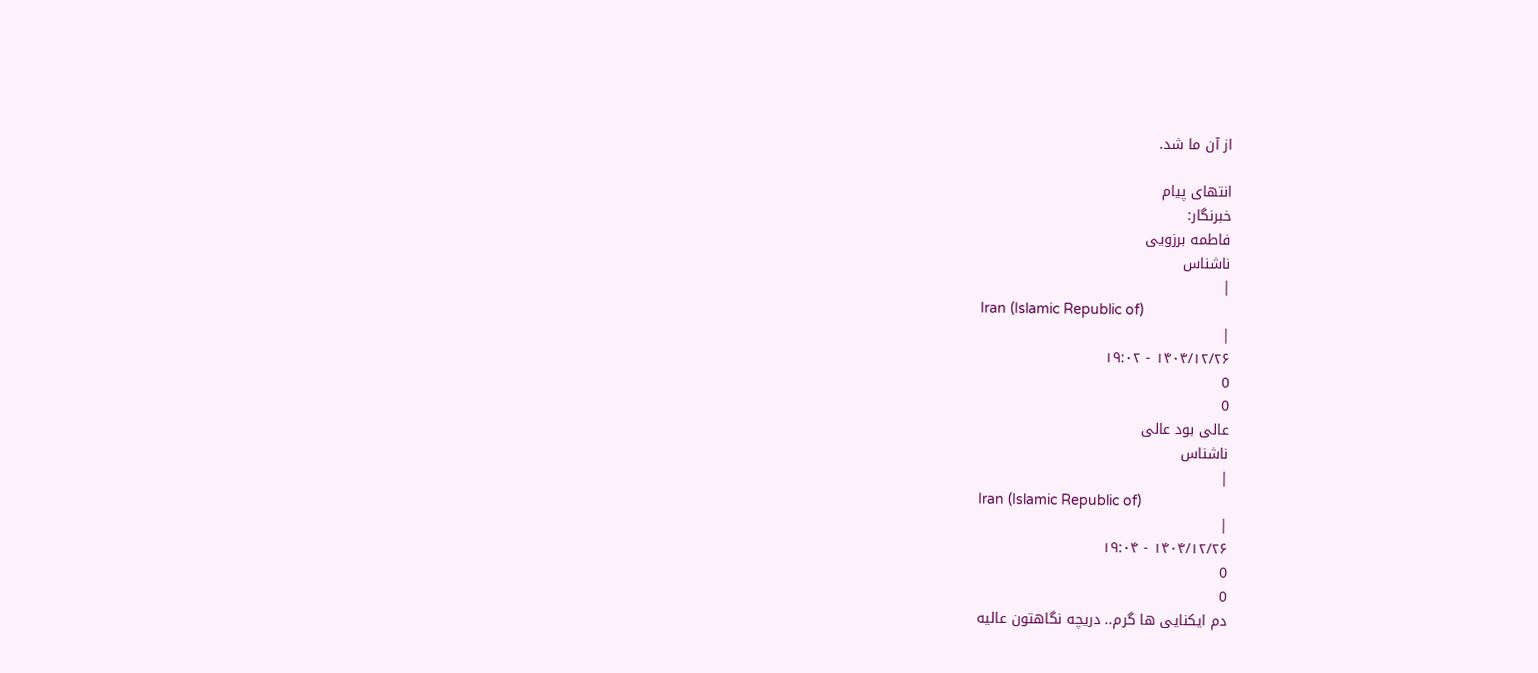از آن ما شد.

انتهای پیام
خبرنگار:
فاطمه برزویی
ناشناس
|
Iran (Islamic Republic of)
|
۱۴۰۴/۱۲/۲۶ - ۱۹:۰۲
0
0
عالی بود عالی
ناشناس
|
Iran (Islamic Republic of)
|
۱۴۰۴/۱۲/۲۶ - ۱۹:۰۴
0
0
دم ایکنایی ها گرم.. دریچه نگاهتون عالیه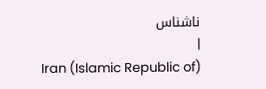ناشناس
|
Iran (Islamic Republic of)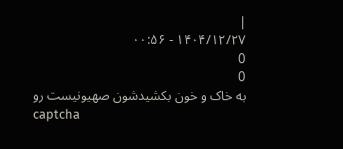|
۱۴۰۴/۱۲/۲۷ - ۰۰:۵۶
0
0
به خاک و خون بکشیدشون صهیونیست رو
captcha